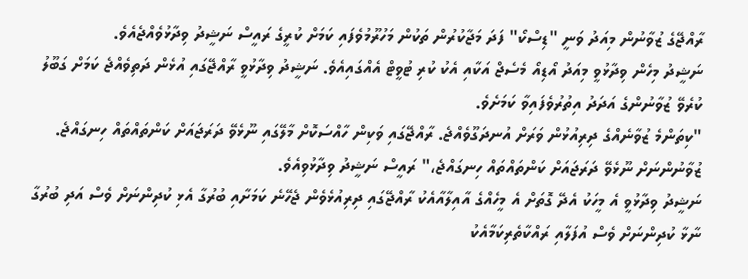ރާއްޖޭގެ ޒުވާނުން މިއަދު ވަނީ "ޑިސްކޯ" ފަދަ މަޖާކުރުން ތަކުން މަހުރޫމުވެފައި ކަމަށް ކުރީގެ ރައީސް ނަޝީދު ވިދާޅުވެއްޖެއެވެ.
ނަޝީދު މިހެން ވިދާޅުވީ މިއަދު އޯޑިއޯ މެސެޖް އަކާއި އެކު ކުރި ޓުވީޓް އެއްގައިއެވެ. ނަޝީދު ވިދާޅުވީ ރާއްޖޭގައި އުޅެން ދަތިވެއްޖެ ކަމަށް ގަބޫލު ކުރެވޭ ޒުވާނުންގެ އަދަދު އިތުރުވެފައިވާ ކަމަށެވެ.
"ކިތަންމެ ޒުވާނެއްގެ ދިރިއުޅުން ވަރަށް އުނދަގޫވެއްޖެ. ރާއްޖޭގައި ވަކިން ހާއްސަކޮށް މާލޭގައި ނޫޅެވޭ ދަރަޖައަށް ކަންތައްތައް ހިނގައްޖެ. ޒުވާނުންނަށް ނޫޅެވޭ ދަރަޖައަށް ކަންތައްތައް ހިނގައްޖެ،" ރައީސް ނަޝީދު ވިދާޅުވިއެވެ.
ނަޝީދު ވިދާޅުވީ އެ މީހަކު އެދޭ ގޮތަށް އެ މީހެއްގެ އާއިލާއާއެކު ރާއްޖޭގައި ދިރިއުޅެވެން ޖެހޭނެ ކަމަށާއި ބުރުގާ އެޅި ކުދިންނަށް ވެސް އަދި ބުރުގާ ނާޅާ ކުދިންނަށް ވެސް އުފަލާއި ރައްކާތެރިކަމާއެކު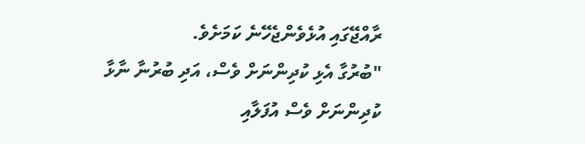ރާއްޖޭގައި އުޅެވެންޖެހޭނެ ކަމަށެވެ.
"ބުރުގާ އެޅި ކުދިންނަށް ވެސް، އަދި ބުރުނާ ނާޅާ ކުދިންނަށް ވެސް އުފަލާއި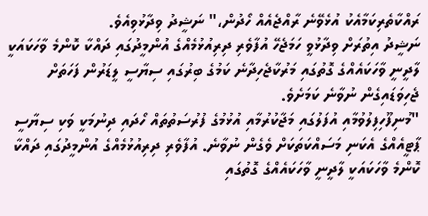ރައްކާތެރިކަމާއެކު އުޅެވޭނެ ރާއްޖެއެއް ހޯދުން،" ނަޝީދު ވިދާޅުވިއެވެ.
ނަޝީދު އިތުރަށް ވިދާޅުވީ ހަމަޖެހޭ އުފާވެރި ދިރިއުޅުމެއްގެ އުންމީދުގައި ދައްކާ ކޮންމެ ވާހަކައަކީ ލާދީނީ ވާހަކައެއްގެ ގޮތުގައި މަރުކާޖެހިދާނެ ކަމުގެ ބިރުގައި ސިޔާސީ ލީޑަރުން ފަހަތަށް ޖެހިވަޑައިގެން ނުވާނެ ކަމަށެވެ.
"މުނިފޫހިފިލުވުމާއި އުފަލުގައި މަޖާކުރުމާއި އުޅުމުގެ ފުރުސަތުތައް ހޯދައި ދިނުމަކީ ވަކި ސިޔާސީ ޕާޓީއެއްގެ އެކަނި މަސައްކަތަކަށް ވެގެން ނުވާނެ. އުފާވެރި ދިރިއުޅުމެއްގެ އުންމީދުގައި ދައްކާ ކޮންމެ ވާހަކައަކީ ލާދީނީ ވާހަކައެއްގެ ގޮތުގައި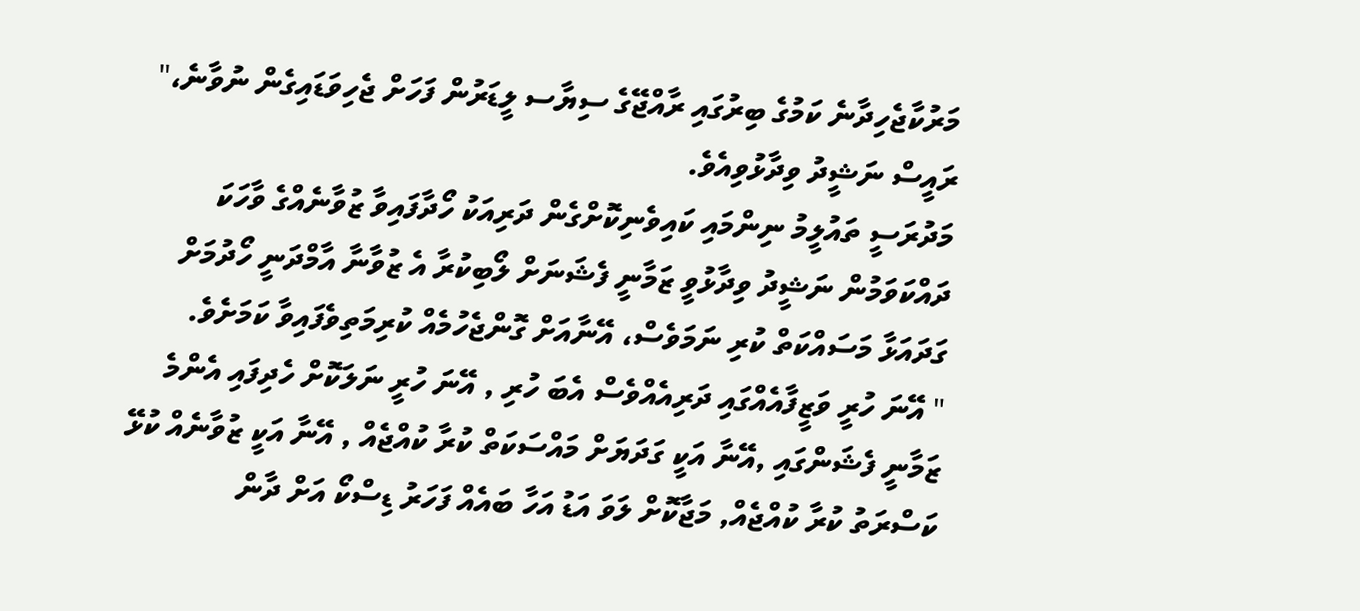މަރުކާޖެހިދާނެ ކަމުގެ ބިރުގައި ރާއްޖޭގެ ސިޔާސ ލީޑަރުން ފަހަށް ޖެހިވަޑައިގެން ނުވާނެ،" ރައީސް ނަޝީދު ވިދާޅުވިއެވެ.
މަދުރަސީ ތައުލީމު ނިންމައި ކައިވެނިކޮށްގެން ދަރިއަކު ހޯދާފައިވާ ޒުވާނެއްގެ ވާހަކަ ދައްކަވަމުން ނަޝީދު ވިދާޅުވީ ޒަމާނީ ފެޝަނަށް ލޯބިކުރާ އެ ޒުވާނާ އާމްދަނީ ހޯދުމަށް ގަދައަޅާ މަސައްކަތް ކުރި ނަމަވެސް، އޭނާއަށް ގޮންޖެހުމެއް ކުރިމަތިވެފައިވާ ކަމަށެވެ.
" އޭނަ ހުރީ ވަޒީފާއެއްގައި ދަރިއެއްވެސް އެބަ ހުރި , އޭނަ ހުރީ ނަލަކޮށް ހެދިފައި އެންމެ ޒަމާނީ ފެޝަންގައި ,އޭނާ އަކީ ގަދަޔަށް މައްސަކަތް ކުރާ ކުއްޖެއް , އޭނާ އަކީ ޒުވާނެއް ކުޅޭ ކަސްރަތު ކުރާ ކުއްޖެއް, މަޖާކޮށް ލަވަ އަޑު އަހާ ބައެއް ފަހަރު ޑިސްކޯ އަށް ދާން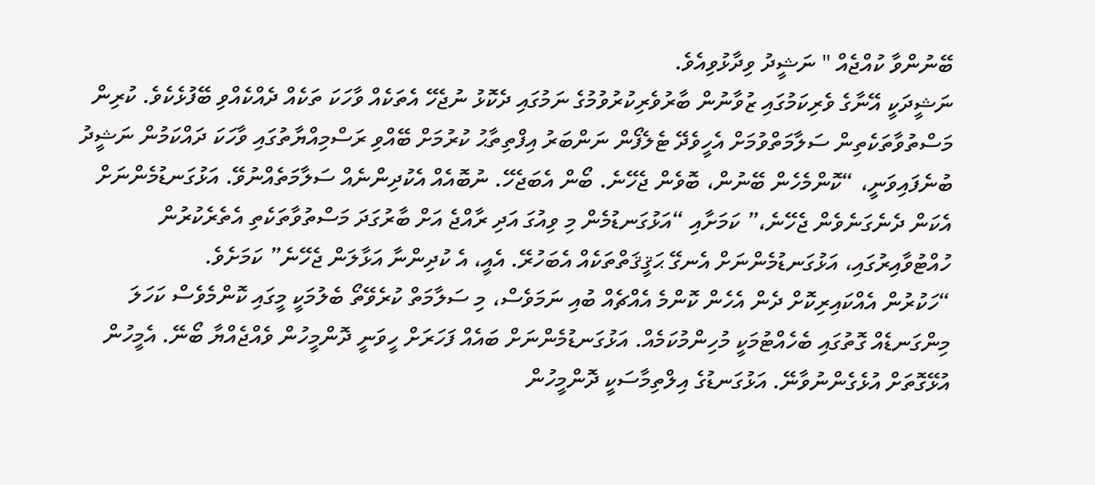ބޭނުންވާ ކުއްޖެއް " ނަޝީދު ވިދާޅުވިއެވެ.
ނަޝީދަކީ އޭނާގެ ވެރިކަމުގައި ޒުވާނުން ބާރުވެރިކުރުވުމުގެ ނަމުގައި ދެކޮޅު ނުޖެހޭ އެތަކެއް ވާހަކަ ތަކެއް ދެއްކެއްވި ބޭފުޅެކެވެ. ކުރިން މަސްތުވާތަކެތިން ސަލާމަތްވުމަށް އެހީވެދޭ ޓެލެފޯން ނަންބަރު އިފްތިތާޙު ކުރުމަށް ބޭއްވި ރަސްމިއްޔާތުގައި ވާހަކަ ދައްކަމުން ނަޝީދު ބުނެފައިވަނީ، “ކޮންމެހެން ބޭނުން، ބޮވެން ޖެހޭނެ. ބޯން އެބަޖެހޭ. ނުބޮއެއް އެކުދިންނެއް ސަލާމަތެއްނުވޭ. އަޅުގަނޑުމެންނަށް އެކަން ދެނެގަނެވެން ޖެހޭނެ،” ކަމަށާއި “އަޅުގަނޑުމެން މި ވިއުގަ އަދި ރާއްޖެ އަށް ބާރުގަދަ މަސްތުވާތަކެތި އެތެރެކުރުން ހުއްޓުވާއިރުގައި، އަޅުގަނޑުމެންނަށް އެނގޭ ޙަޤީޤަތްތަކެއް އެބަހުރޭ. އެއީ، އެ ކުދިންނާ އަޅާލަން ޖެހޭނެ” ކަމަށެވެ.
“ހަކުރުން އެއްކައިރިކޮށް ދެން އެހެން ކޮންމެ އެއްޗެއް ބުއި ނަމަވެސް، މި ސަލާމަތް ކުރެވޭތޯ ބެލުމަކީ މީގައި ކޮންމެވެސް ކަހަލަ މިންގަނޑެއް ގޮތުގައި ބެހެއްޓުމަކީ މުހިންމުކަމެއް. އަޅުގަނޑުމެންނަށް ބައެއް ފަހަރަށް ހީވަނީ ދޮންމީހުން ވެއްޖެއްޔާ ބޯނޭ. އެމީހުން އުޅޭގޮތަށް އުޅެގެންނުވާނޭ. އަޅުގަނޑުގެ އިލްތިމާސަކީ ދޮންމީހުން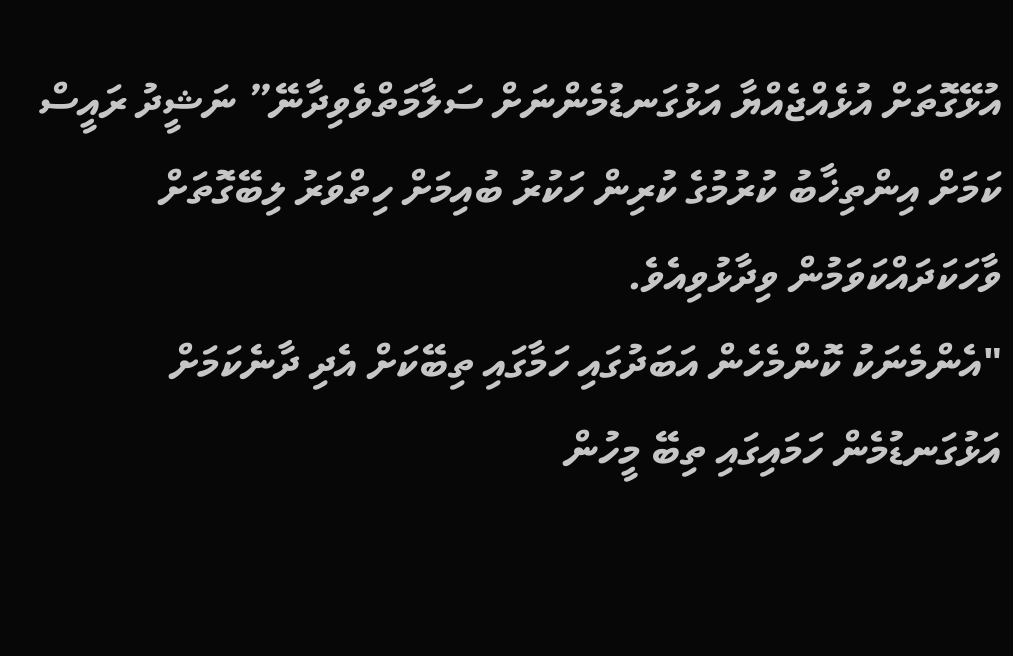އުޅޭގޮތަށް އުޅެއްޖެއްޔާ އަޅުގަނޑުމެންނަށް ސަލާމަތްވެވިދާނޭ” ނަޝީދު ރައީސް ކަމަށް އިންތިޚާބު ކުރުމުގެ ކުރިން ހަކުރު ބުއިމަށް ހިތްވަރު ލިބޭގޮތަށް ވާހަކަދައްކަވަމުން ވިދާޅުވިއެވެ.
"އެންމެނަކު ކޮންމެހެން އަބަދުގައި ހަމާގައި ތިބޭކަށް އެދި ދާނެކަމަށް އަޅުގަނޑުމެން ހަމައިގައި ތިބޭ މީހުން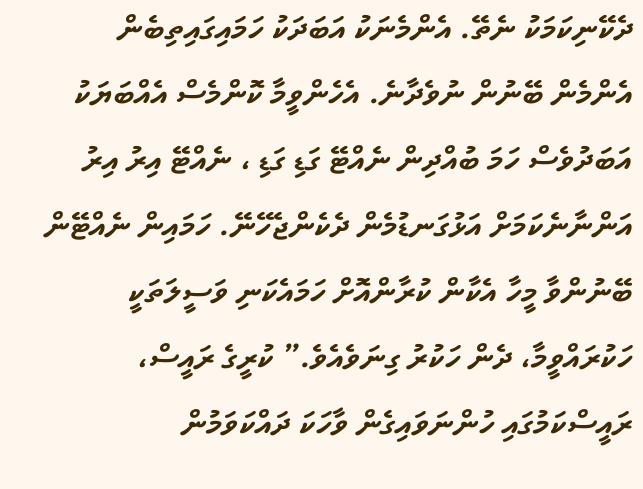ދެކޭނިކަމަކު ނެތޭ. އެންމެނަކު އަބަދަކު ހަމައިގައިތިބެން އެންމެން ބޭނުން ނުވެދާނެ. އެހެންވީމާ ކޮންމެސް އެއްބަޔަކު އަބަދުވެސް ހަމަ ބުއްދިން ނެއްޓޭ ގަޑި ގަޑި ، ނެއްޓޭ އިރު އިރު އަންނާނެކަމަށް އަޅުގަނޑުމެން ދެކެންޖެހޭނޭ. ހަމައިން ނެއްޓޭން ބޭނުންވާ މީހާ އެކާން ކުރާންއޮށް ހަމައެކަނި ވަސީލަތަކީ ހަކުރައްވީމާ، ދެން ހަކުރު ގިނަވެއެވެ.” ކުރީގެ ރައީސް، ރައީސްކަމުގައި ހުންނަވައިގެން ވާހަކަ ދައްކަވަމުން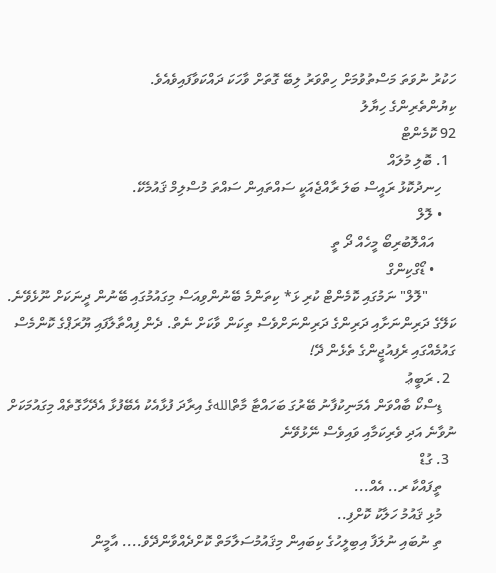ހަކުރު ނުވަތަ މަސްތުވުމަށް ހިތްވަރު ލިބޭ ގޮތަށް ވާހަކަ ދައްކަވާފައިވެއެވެ.
ކިޔުންތެރިންގެ ހިޔާލު
92 ކޮމެންޓް
  1. ބޮލި މުލައް
    ހިނދުކޮޅު ރައީސް ބަލަ ރާއްޖެއަކީ ސައްތައިން ސައްތަ މުސްލިމް ޤައުމެކޭ.
    • ލޮލް
      އައްލޮބުރިބޯ މީހެއް ދޯ ތީ
      • ޑޯގްކިންގް
        "ލޮލް" ނަމުގައި ކޮމެންޓް ކުރި ޅަ* ކިތަންމެ ބޭނުންވިއަސް މިގައުމުގައި ބޭނުން ދީނަކަށް ނޫޅެވޭނެ. ކަލޭގެ ދަރިންނަށާއި ދަރިންގެ ދަރިންނަށްވެސް ތިކަން ވާކަށް ނެތް. ދެން ފިއްތާލާފައި ޔޫރަޕްގެ ކޮންމެސް ގައުމެއްގައި ރެފިއުޖީންގެ ތެޅެން ދޭ!
  2. ރަބީޢު
    ޑިސްކޯ ބާއްވަން އެމަނިކުފާނު ބޭރުގަ ބަހައްޓާ މާތްاللهގެ އިރާދަ ފުޅާއެކު އެބޭފުޅާ އެދޭހާގޮތެއް މިގައުމަކަށް ނުވާނެ އަދި ވެރިކަމާއި ވައިވެސް ނޭޅުވޭނެ
  3. ގުޑް
    ތީފައްކާ ރ.. އެއް...
    މުޅި ޤައުމު ހަލާކު ކޮށްފި..
    ތި ނުބައި ނުލަފާ އިބިލީހުގެ ކިބައިން މިޤައުމުސަލާމަތް ކޮށްދެއްވާންދޭވެ.... އާމީން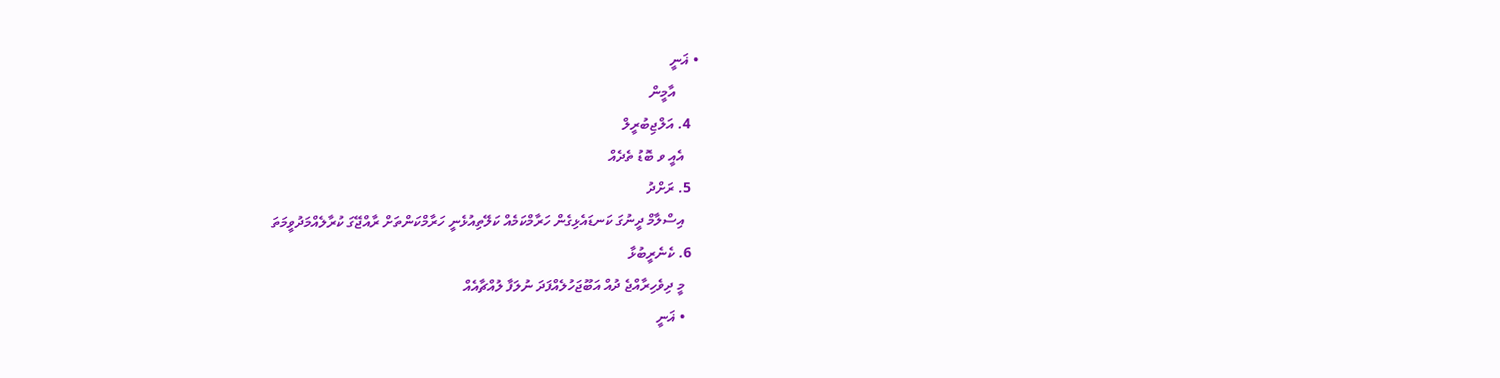• ޣަނީ
      އާމީން
  4. އަލްޖިބުރީލް
    އެއީ ވ ބޮޑު ތެދެއް
  5. ރަށްދު
    އިސްލާމް ދީނުގަ ކަނޑައެޅިގެން ހަރާމްކަމެއް ކަލޭތިއުޅެނީ ހަރާމްކަންތަށް ރާއްޖޭގަ ކުރާލެއްމަދުވީމަތަ
  6. ކެނެރީބުޅާ
    މީ ދިވެހިރާއްޖެ ދުއް އަބޫޖަހުލެއްފަދަ ނުލަފާ ލުއްޗާއެއް
    • ޣަނީ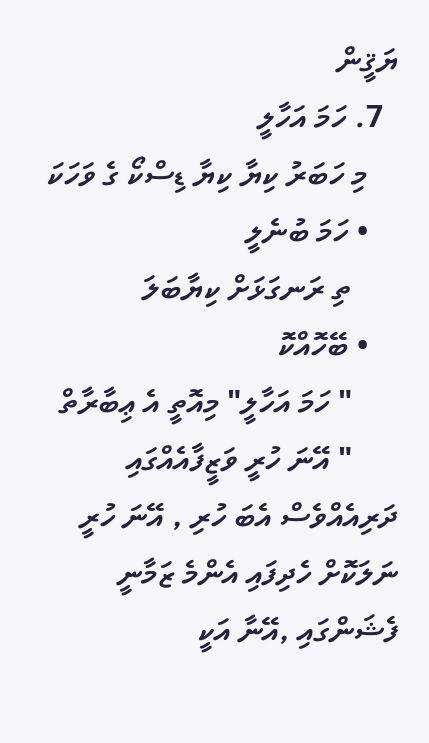ޔަޤީން
  7. ހަމަ އަހާލީ
    މި ހަބަރު ކިޔާ ކިޔާ ޑިސްކޯ ގެ ވަހަކަ
    • ހަމަ ބުނެލީ
      ތި ރަނގަޅަށް ކިޔާބަލަ
    • ބޭހޮއްކޮ
      " ހަމަ އަހާލީ" މިއޮތީ އެ ޢިބާރާތް
      " އޭނަ ހުރީ ވަޒީފާއެއްގައި ދަރިއެއްވެސް އެބަ ހުރި , އޭނަ ހުރީ ނަލަކޮށް ހެދިފައި އެންމެ ޒަމާނީ ފެޝަންގައި ,އޭނާ އަކީ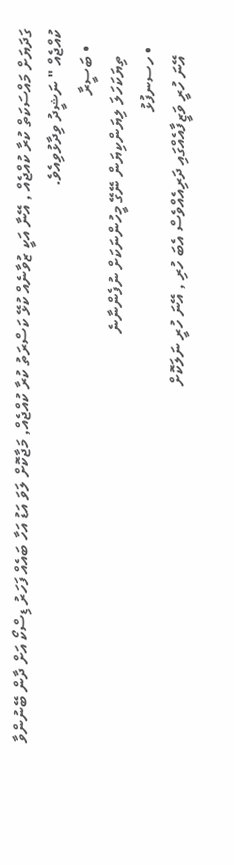ގަދަޔަށް މައްސަކަތް ކުރާ ކުއްޖެއް , އޭނާ އަކީ ޒުވާނެއް ކުޅޭ ކަސްރަތު ކުރާ ކުއްޖެއް, މަޖާކޮށް ލަވަ އަޑު އަހާ ބައެއް ފަހަރު ޑިސްކޯ އަށް ދާން ބޭނުންވާ ކުއްޖެއް " ނަޝީދު ވިދާޅުވިއެވެ.
    • ބަސީރާ
      ތިޔަކަހަލަ ލިޔަންކިޔަން ނޭގޭ މީހުންނަކަށް ނުފެންނާނެ
    • ހސނފުޅު
      އޭނަ ހުރީ ވަޒީފާއެއްގައި ދަރިއެއްވެސް އެބަ ހުރި , އޭނަ ހުރީ ނަލަކޮށް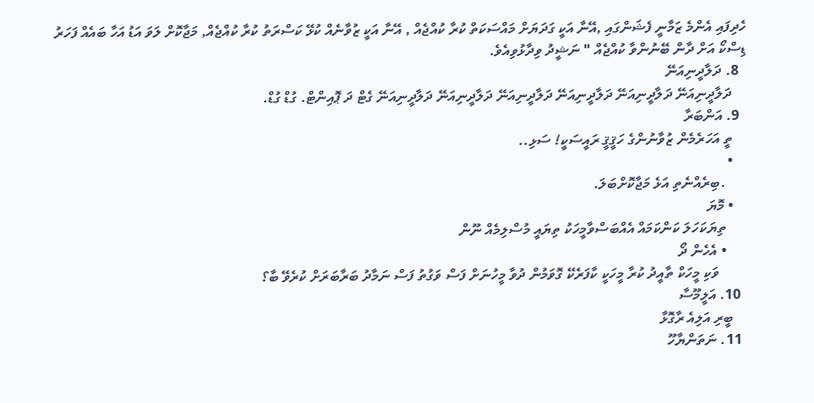ހެދިފައި އެންމެ ޒަމާނީ ފެޝަންގައި ,އޭނާ އަކީ ގަދަޔަށް މައްސަކަތް ކުރާ ކުއްޖެއް , އޭނާ އަކީ ޒުވާނެއް ކުޅޭ ކަސްރަތު ކުރާ ކުއްޖެއް, މަޖާކޮށް ލަވަ އަޑު އަހާ ބައެއް ފަހަރު ޑިސްކޯ އަށް ދާން ބޭނުންވާ ކުއްޖެއް " ނަޝީދު ވިދާޅުވިއެވެ.
  8. ދަލާދީނިއަނޭ
    ދަލާދީނިއަނޭ ދަލާދީނިއަނޭ ދަލާދީނިއަނޭ ދަލާދީނިއަނޭ ދަލާދީނިއަނޭ ދަލާދީނިއަނޭ ގެޓް ދަ ޕޮއިންޓް. ގުޑް ގުޑް.
  9. އަންބަރާ
    ތީ އަހަރެމެން ޒުވާނުންގެ ހަޤީޤީ ރައީސަކީ! ސަޅި..
    •
      .ބިރެއްނެތި އަޅެ މަޖާކޮށްބަލަ.
    • މޮޔަ
      ތިޔަކަހަލަ ކަންކަމައް އެއްބަސްވާމީހަކު ތިޔައީ މުސްލިމެއް ނޫން
      • އެހެން ދޯ
        ވަކި މީހަކް ތާއީދު ކުރާ މީހަކީ ކާފަރެކޭ ގޮވަމުން ދުވާ މީހުނަށް ފަސް ވަގުތު ފަސް ނަމާދު ބަރާބަރަށް ކުރެވޭ ބާ؟
  10. އަލީމޫސާ
    ބީރި އަލިއެ ރާގޮޅާ
  11. ނަތަންޔާހޫ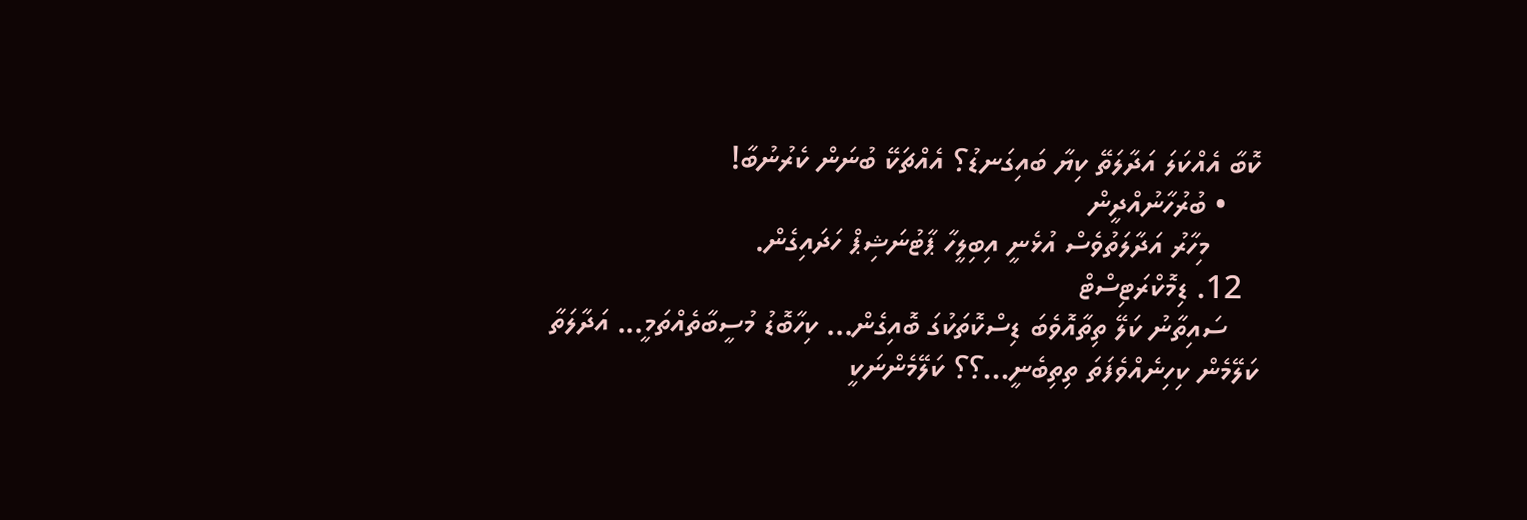ކޮބާ އެއްކަލަ އަދާލަތޭ ކިޔާ ބައިގަނޑު؟ އެއްޗަކޭ ބުނަން ކެރުނުބާ!
    • ބުރުހާނުއްދީން
      މިހާރު އަދާލަތުވެސް އުޅެނީ އިބިލީހާ ޕާޓުނަޝިޕް ހަދައިގެން.
  12. ޑިމޮކްރަޓިސްޓް
    ސައިތާނު ކަލޭ ތިތާއޮވެބަ ޑިސްކޮތަކުގަ ބޮއިގެން... ކިހާބޮޑު މުސީބާތެއްތަމީ... އަދާލަތާ ކަލޭމެން ކިހިނެއްވެފަތަ ތިތިބެނީ...؟؟ ކަލޭމެންނަކީ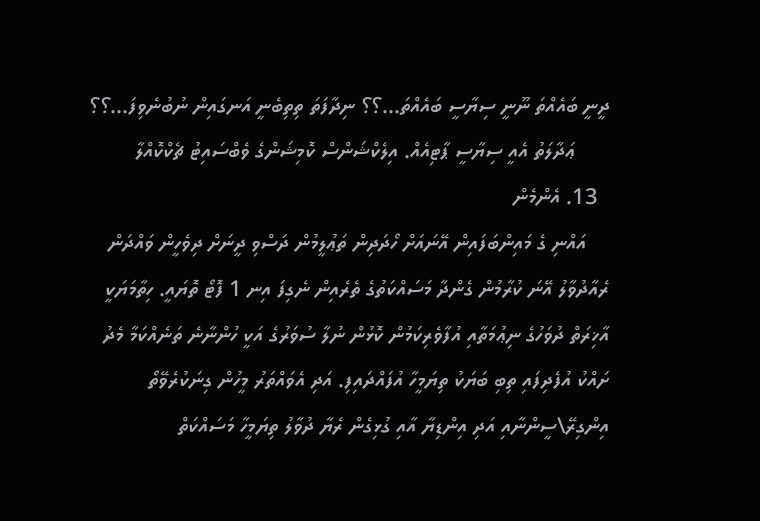ދީނީ ބައެއްތަ ނޫނީ ސިޔާސީ ބައެއްތަ...؟؟ ނިދާފަތަ ތިތިބެނީ އަނގައިން ނުބުނެވިފަ...؟؟
      ޢަދާލަތު އެއީ ސިޔާސީ ޕާޓިއެއް. އިލެކްޝަންސް ކޮމިޝަންގެ ވެބްސައިޓު ޗެކްކޮއްލާ
  13. އެންމެން
    އައްނި ގެ މައިންބަފައިން އޭނައަށް ހޯދަދިން ތަޢުލީމުން ދަސްވި ދީނަށް ދިވެހީން ވައްދަން ރެއާދުވާލު އޭނަ ކުރާމުން ގެންދާ މަސައްކަތުގެ ތެރެއިން ނެގިފަ އިނ 1 ފޮޓޯ ތޮޔައީ. ހިތާމަޔަކީ އާޚިރަތް ދުވަހުގެ ނިޢުމަތާއި އުފާވެރިކަމުން ކޮޅުން ނުލާ ސުވަރުގެ އަކީ ހުންނާނެ ތަނެއްކަމާ މެދު ށައްކު އުފެދިފައި ތިބި ބަޔަކު ތިޔަމީހާ އުފައްދައިފި. އަދި އެވައްތަރު މީހުން ގިނަކުރެވޭތޯ އިންގިރޭ\ސީންނާއި އަދި އިންޑިޔާ އާއި ގުޅިގެން ރެޔާ ދުވާލު ތިޔަމީހާ މަސައްކަތް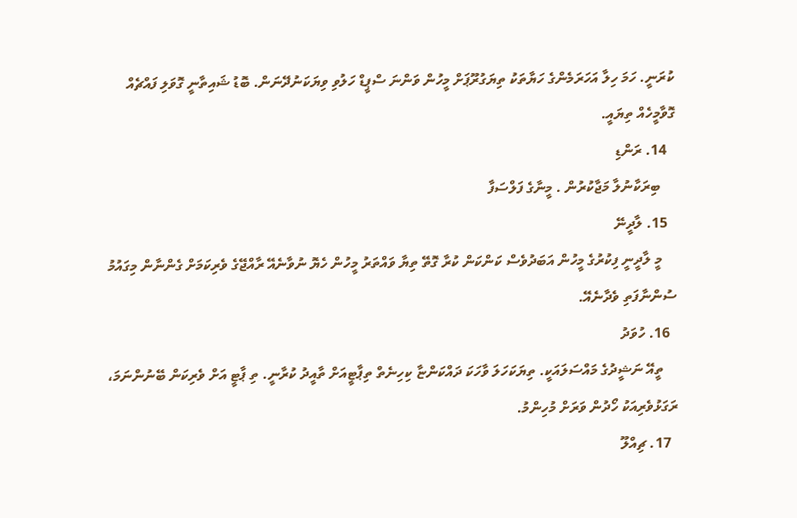ކުރަނީ. ހަމަ ހިލާ އަހަރަމެންގެ ހަޔާތަކު ތިޔަގުރޫޕަށް މީހުން ވަންނަ ސްޕީޑް ހަލުވި ވިޔަކަނުދޭނަން. ބޮޑު ޝައިތާނީ ގޮވަލި ފައްޗެއް ގޮވާމީހެއް ތިޔައީ.
  14. ރަންޑި
    ބިރަކާނުލާ މަޖާކުރުން . މީނާގެ ފަލްސަފާ
  15. ލާދީނޭ
    މީ ލާދީނީ ފިކުރުގެ މީހުން އަބަދުވެސް ކަންކަން ކުރާ ގޮތޭ ތިޔާ ވައްތަރު މީހުން ހެޔޮ ނުވާނެއޭ ރާއްޖޭގެ ވެރިކަމަށް ގެންނާން މިގައުމު ސުންނާފަތި ވެދާނެއޭ.
  16. ހުވަދު
    ތީއޭ ނަޝީދުގެ މައްސަލައަކީ. ތިޔަކަހަލަ ވާހަކަ ދައްކަންޏާ ކިހިނެތް ތިޕާޓީއަށް ތާއީދު ކުރާނީ. ތި ޕާޓީ އަށް ވެރިކަން ބޭނުންނަމަ، ރަގަޅުވެރިއަކު ހޯދުން ވަރަށް މުހިންމު.
  17. ޗިއްލޫ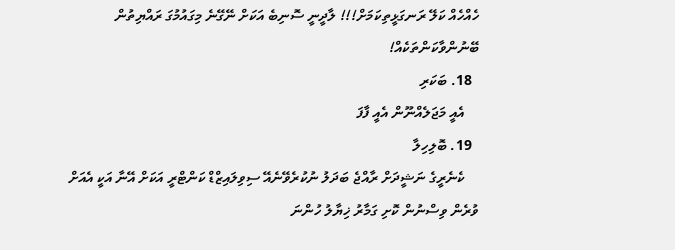ހެއްހެއް ކަލޭ ރަނގަޅީތިކަމަށް!!! ލާދީނީ ސޮނިބެ އަކަށް ނޭގޭނެ މިގައުމުގަ ރައްޔިތުން ބޭނުންވާކަންތަކެއް!
  18. ބަކަރި
    އެއީ މަޖަލެއްނޫން އެއީ ފާފަ
  19. ބޮލިހިލާ
    ކެނެރީގެ ނަޝީދަށް ރާއްޖެ ބަދަލު ނުކުރެވޭނެއޭ ސިވިލައިޒްޑް ކަންޓްރީ އަކަށް އޭނާ އަކީ އެއަށް ވުރެން ވިސްނުން ކޮށި ގަމާރު ޚިޔާލު ހުންނަ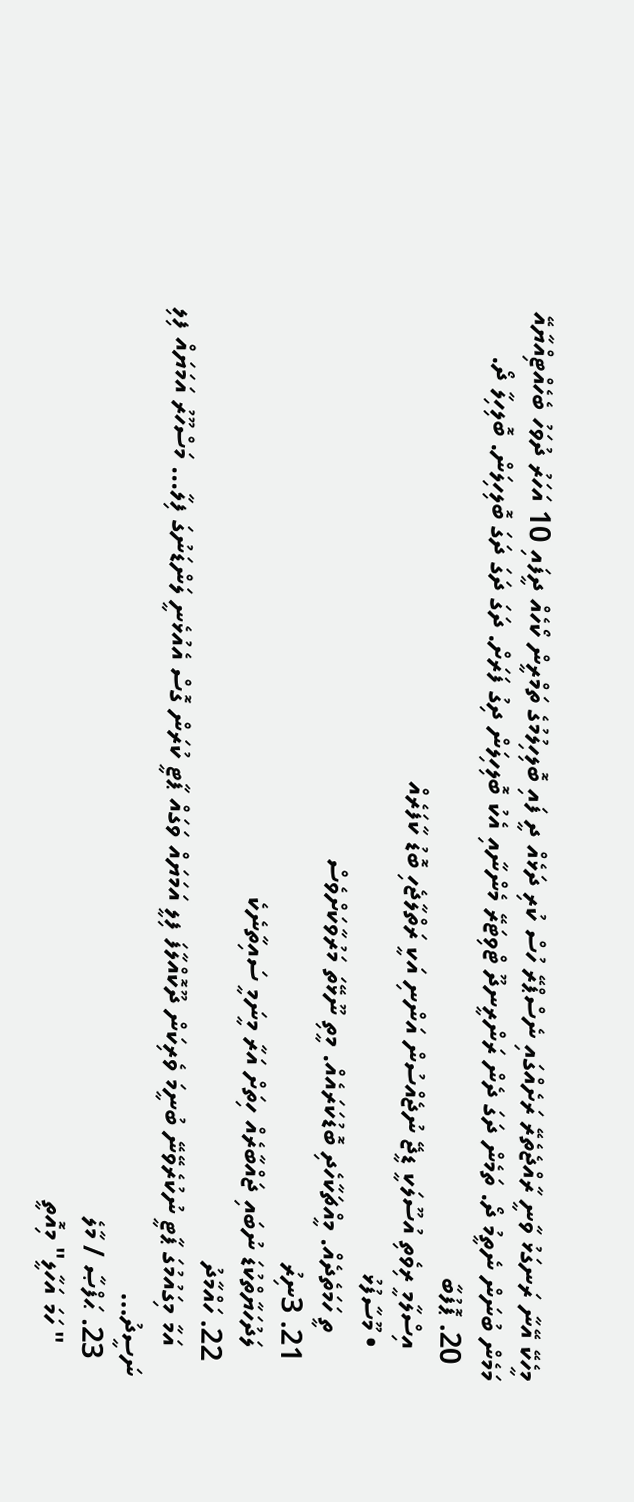މީހެކޭ އޭނާ ރަނގަޅު ވާނީ ރާއްޖެތެރޭ ރަށެއްގައި ނެސްޕްރޭ ހުސް ކުރި ދަޅެއް ދީ ފައި ބޮލިހިލުމުގެ ތަމްރީން ކޯހެއް ދީފައި 10 އަހަރު ދުވަހު ބެހެއްޓިއްޔާއޭ މަމެން ބުނަން ނެތީމު ދޯ. ތަމެން ދަގަ ދެން ރަންރީނދޫ ޓްވިޓަރޭ މެންނާއި އެކު ބޮލިހިލަން ދިގު ފަރަށް. ދަގަ ދަގަ ދަގަ ބޮލިހިލަން. ބޮލިހިލާ ދޯ.
  20. ޕޮފުބާ
    އިސްލާމީ ރިވެތި އުސޫލަކީ ޑީޖޭ ނުޖެއްސުން އަންނި އަކީ ރަތްލާޖެހި ބޮޑު ކާފަރެއް
    • މޫސާފުޅު
      ތީ ހަމަތެދެއް. މީއްޗަކާހެދި ބޮޑުކަރައެއް. މީތި ނޫޅޭތަ މަރުވާކަށްވެސް
  21. 3ނިރު
    ލަދުހަޔާތްކުޑަ ނުބައި ޖައްބާރެއް ހިތަށް އަރާ މީނަމީ ސައިތާނެކެ
  22. ހައްމާދު
    އަމާ މިގައުމުގަ ޕާޓީ ނުކުރެވޭނޭ ބުނީމަ ވެރިކަން ދޫކޮއްލާފަ ފިލީ އަމަޔައް ވަގައް ޕާޓީ ކުރަން ގޮސް އެއުޅެނީ ލަންޑަނުގަ ފިލާ... މަސްހޫރު އަމަޔައް ފިލި ނަސީދު...
  23. ޙަފްޞާ / މާލެ
    " ހަމަ އަހާލީ" މިއޮތީ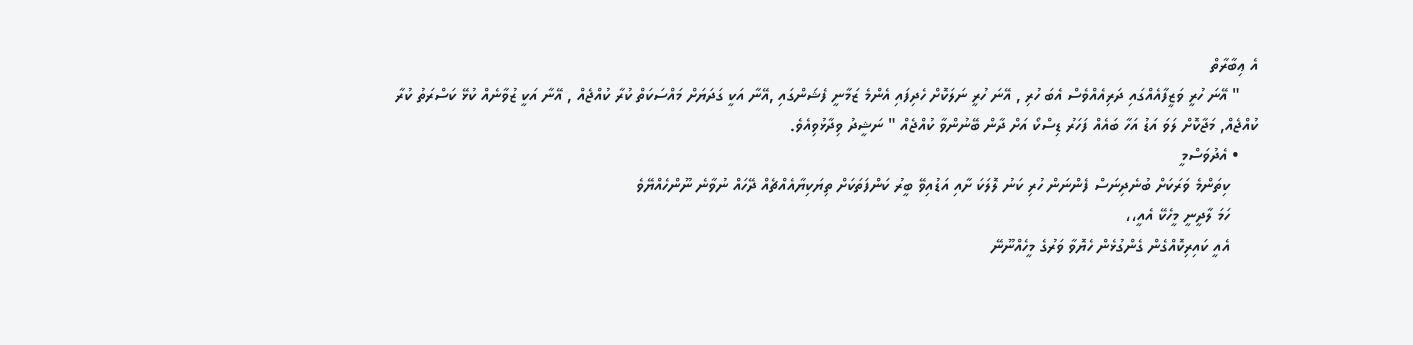އެ ޢިބާރާތް
    " އޭނަ ހުރީ ވަޒީފާއެއްގައި ދަރިއެއްވެސް އެބަ ހުރި , އޭނަ ހުރީ ނަލަކޮށް ހެދިފައި އެންމެ ޒަމާނީ ފެޝަންގައި ,އޭނާ އަކީ ގަދަޔަށް މައްސަކަތް ކުރާ ކުއްޖެއް , އޭނާ އަކީ ޒުވާނެއް ކުޅޭ ކަސްރަތު ކުރާ ކުއްޖެއް, މަޖާކޮށް ލަވަ އަޑު އަހާ ބައެއް ފަހަރު ޑިސްކޯ އަށް ދާން ބޭނުންވާ ކުއްޖެއް " ނަޝީދު ވިދާޅުވިއެވެ.
    • އެދުވަސްމީ
      ކިތަންމެ ވަރަކަށް ބުނެދިނަސް ފެންނަން ހުރި ކަނު ލޮލަކަ ށާއި އަޑުއިވޭ ބީރު ކަންފަތަކަށް ތިޔަކިޔާއެއްޗެއް ދޭހައް ނުވާނެ ނޫންހެއްޔޭވެ
      ހަމަ ލާދީނީ މީހެކޭ އެއީ،،
      އެއީ ކައިރިކޮއްގެން ގެންގުޅެން ހެޔޮވާ ވަރުގެ މީހެއްނޫނޭ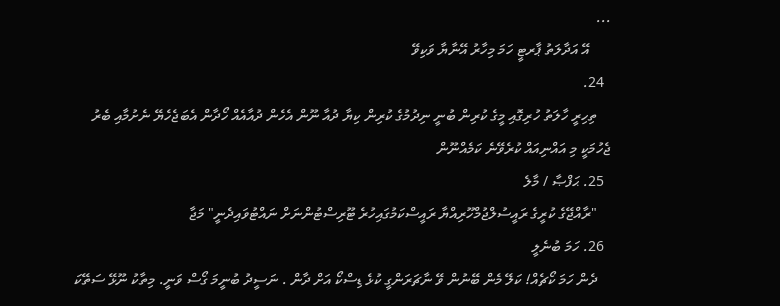...
      އޭ އަދާލަތު ޕާރޓީ ހަމަ މިހާރު އޭނާޔާ ވަކިވޭ
  24.
    ތިހިރީ ހާލަތު ހުރިގޮއި މީގެ ކުރިން ބުނީ ނިދުމުގެ ކުރިން ކިޔާ ދުއާ ނޫން އެހެން ދުއާއެއް ހޯދާން އެބަޖެހެޔޭ ނެށުމާއި ބެރު ޖެހުމަކީ މި އައްނިއައް ކުރެވޭނެ ކަމެއްނޫން
  25. ޙަފްޞާ / މާލެ
    "ރާއްޖޭގެ ކުރީގެ ރައީސުލްޖުމްހޫރިއްޔާ ރައީސްކަމުގައިހުރެ ޓޫރިސްޓުންނަށް ނައްޓުވައިދެނީ" މަޖާ
  26. ހަމަ ބުނެލީ
    ދެން ހަމަ ކޯޗެއް! ކަލޭ މެން ބޭނުން ވޭ ނާޗަރަންގީ ކުޅެ ޑިސްކޯ އަށް ދާން . ނަސީދު ބުނީމަ ގޯސް ވަނީ. މިތާކު ނޫޅޭ ސަތޭކަ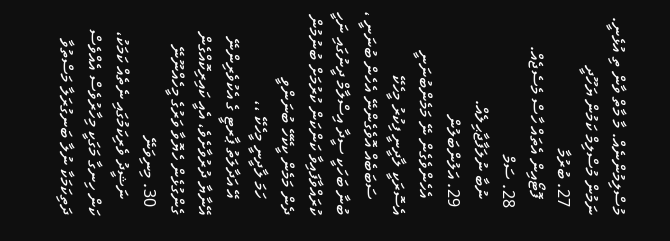މުސްލިމުންނެއް. މާ މާތް ވާން ތި އުޅެނީ. ނަމުން މުސްލިމް ކަމުން ޔަހޫދީ
  27. ބުރުމާ
    ފޮޓޯއިން އެތައް ހާސް މެސެޖެއް.
  28. ސަމް
    ނުބާ ނުލަފާޖާޙިލެއް.
  29. އަލުންބަލުން
    އެހެންވެގެން ނޭ މަމެންބުނަނީ އެސޮރަކީ ލާދީނީ ފިކުރު މީހެކޭ
    ސަބަބެއް އޮވެގެންނޭ އެހެން ބުނަނީ ، ބުނާ ބަހަކީ ސީދާ އިސްލާމް ދީނުގައި ނަހީ ކުރައްވާފައިވާ ކަންކަން ކުރުމަށް ބުނުމުން ދެން މަމެން ކީކޭހޭ ބުނަންވީ
    ހަމަ ލާދީނީ މީހެކޭ ،،
    އޭ އަދާލަތު ޕާރޓީ ގެ އެކުވެރިންނޭ އޭނާޔާ ދުރުވާށެވެ، އެއީ ކައިރިކޮއްގެން ގެންގުޅެން ހެޔޮވާ ވަރުގެ މީހެއްނޫނޭ
  30. މިނިވަނޭ
    ނަޝީދު ވެރިކަމުގައި ނެތެއް ކަމަކު، ކަން ހިނގާ މަގަކީ މިހާރުވެސް އެއްވެސް ދަތިކަމަކާ ނުލާ ބަނގުރަލާ މަސްތުވާ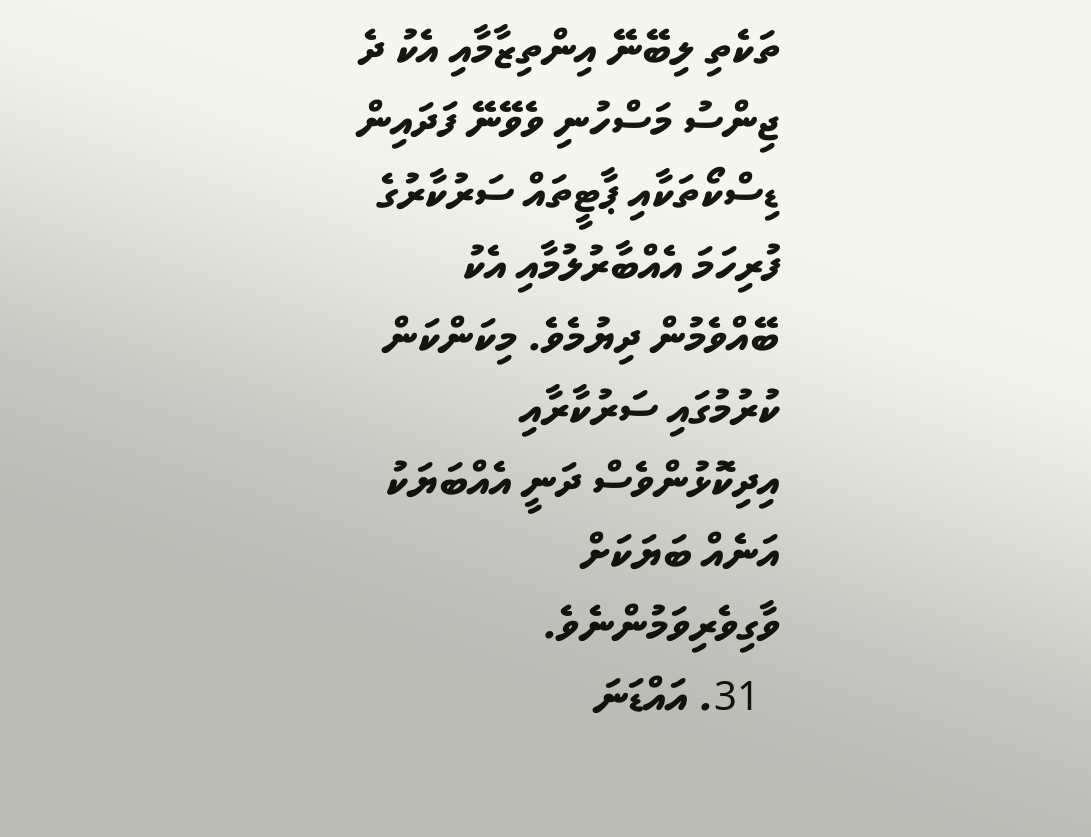ތަކެތި ލިބޭނޭ އިންތިޒާމާއި އެކު ދެ ޖިންސު މަސްހުނި ވެވޭނޭ ފަދައިން ޑިސްކޯތަކާއި ޕާޓީތައް ސަރުކާރުގެ ފުރިހަމަ އެއްބާރުލުމާއި އެކު ބޭއްވެމުން ދިޔުމެވެ. މިކަންކަން ކުރުމުގައި ސަރުކާރާއި އިދިކޮޅުންވެސް ދަނީ އެއްބަޔަކު އަނެއް ބަޔަކަށް ވާގިވެރިވަމުންނެވެ.
  31. އައްޑަނަ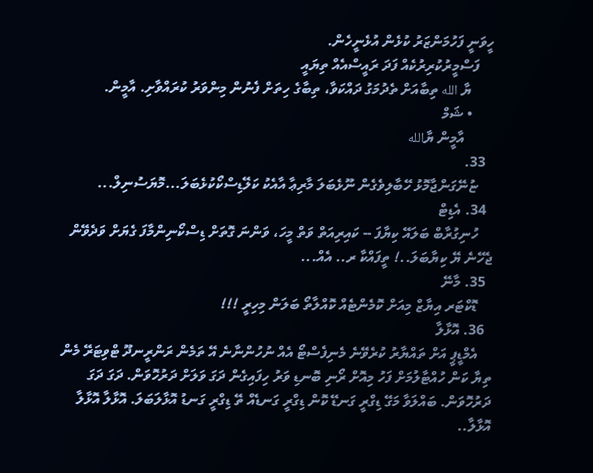ހީވަނީ ފަހުމަންޒަރު ކުޅެން އުޅެނީހެން.
    ފަސްމީރުކުރިރުކެއް ފަދަ ރައީސްއެއް ތިޔައީ
      ޔާ الله ތިބާއަށް ތެދުމަގު ދައްކަވާ، ތިބާގެ ހިތަށް ފެނުން މިންވަރު ކުރައްވާށި. އާމީން.
      • ޝަމް
        އާމީން ޔާالله
  33.
    ޏުނޭގަންޖާމޮޅު ހޭބާލިވެގެން ނޫޅެބަލަ މާރިޢާ އާއެކު ކަލޭޑިސްކޯކުޅެބަލަ...މޮޔަސުނިލް...
  34. އެޑިޓް
    ހުނިގުރާބް ބަލައޭ ކިޔާފަ -- ކައިރިއަތް ވަތް މީހަ، ވަންނަ ގޮތަށް ޑިސްކޯނިންމާފަ ގެޔަށް ވަދެވޭން ޖެހޭނެ ޔޭ ކިޔާބަލަ..! ތީފައްކާ ރ.. އެއް...
  35. މާނޭ
    ޑޮކްޓަރ އިޔާޒް މިއަށް ކޮމެންޓެއް ކޮއްލާތޯ ބަލަން މިހިރީ !!!
  36. އޮޅާލާ
    އެމްޑީޕީ އަށް ތައްޔާރު ކުރެވޭނެ މެނިފެސްޓޯ އެއް ނުހުންނާނެ އޭ ތަމެން ރަންރީނދޫ ޓްވިޓަރޭ މެން ތިޔާ ކަން ހުއްޓާލުމަށް ފަހު މިއޮށް ރޯނި ބޮނޑި ވަރު ހިފައިގެން ދަގަ ވަލަށް ދަރުހޮވަން. ދަގަ ދަގަ ދަރުހޮވަން. ބައްލަވާ މަގޭ ޑިގްރީ ގަނޑޭ ކޮން ޑިގްރީ ގަނޑެއް ތޭ ޑިގްރީ ގަނޑު އޮޅާލަބަލަ. އޮޅާލާ އޮޅާލާ އޮޅާލާ..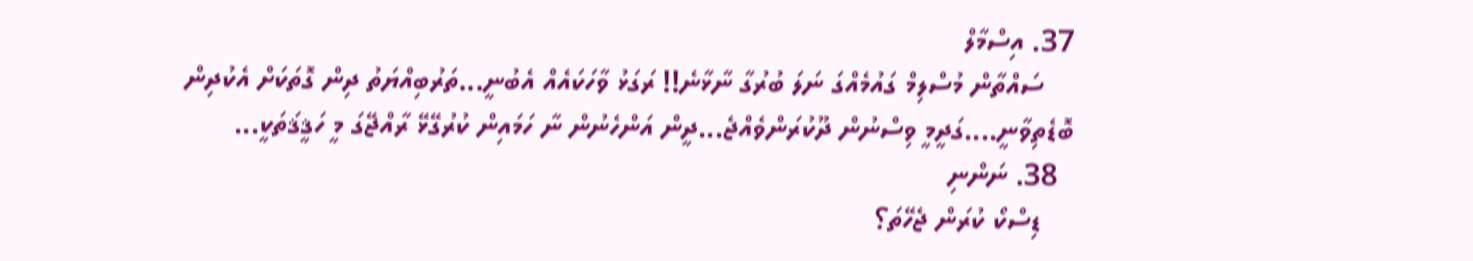37. އިސްމާލް
    ސައްތާން މުސްލިމް ގައުމެއްގަ ނަލަ ބުރުގާ ނާޅާނެ!! ރަގަޅު ވާހަކައެއް އެބުނީ...ތަރުބިއްޔަތު ދިން ގޮތަކަށް އެކުދިން ބޮޑެތިވާނީ....ގަދީމީ ވިސްނުން ދޫކުރަންވެއްޖެ...ދީން އަންހެނުން ނާ ހަމައިން ކުރުގޭޅޭ ރާއްޖޭގަ މީ ހަޤީޤަތަކީ...
  38. ނަންނި
    ޑިސްކޯ ކުރަން ޖެހޭތަ؟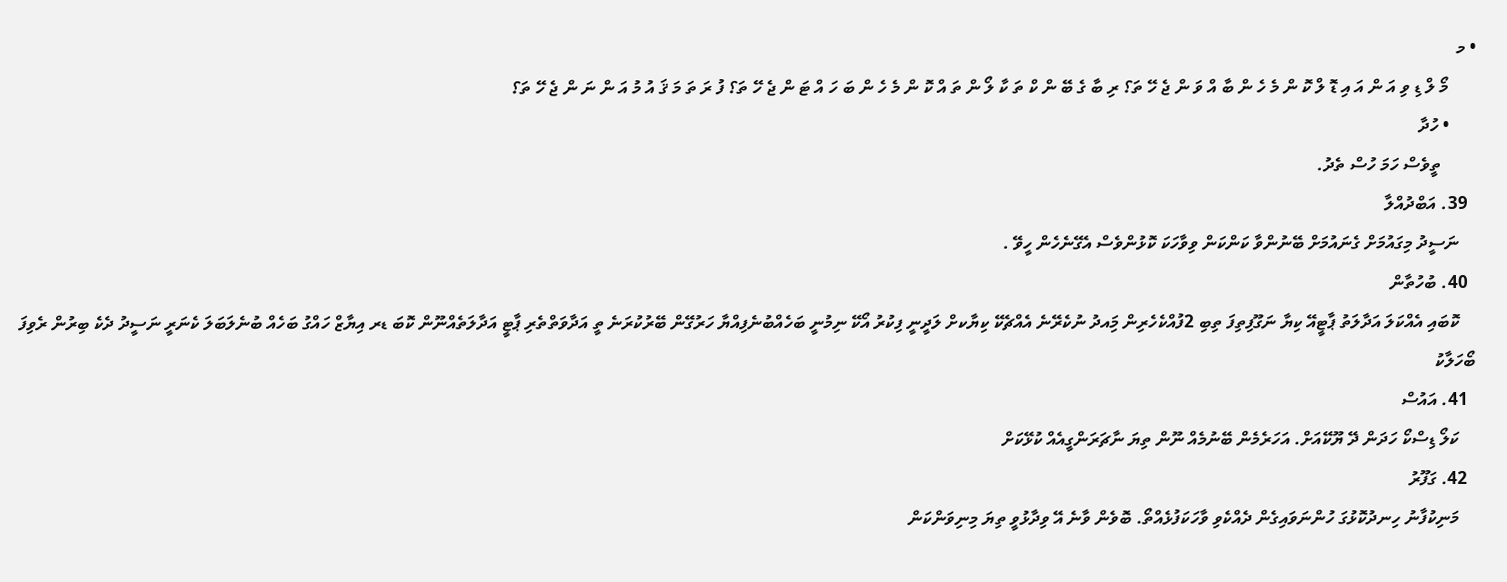• މ
      މޯ ލް ޑި ވި އަ ން އަ އި ޑޮ ލް ކޮ ން މެ ހެ ން ބާ އް ވަ ން ޖެ ހޭ ތަ؟ ރި ބާ ގެ ބޭ ން ކް ތަ ކާ ލޯ ން ތަ އް ކޮ ން މެ ހެ ން ބަ ހަ އް ޓަ ން ޖެ ހޭ ތަ؟ ފު ރަ ތަ މަ ޤަ އު މު އަ ން ނަ ން ޖެ ހޭ ތަ؟
      • ހުދާ
        ތީވެސް ހަމަ ހުސް ތެދު.
  39. އަބްދުއްލާ
    ނަސީދު މިގައުމަށް ގެނައުމަށް ބޭނުންވާ ކަންކަން ވިވާހަކަ ކޮޅުންވެސް އެގޭނެހެން ހީވޭ .
  40. ބުހުތާން
    ކޮބައި އެއްކަލަ އަދާލަތު ޕާޓީއޭ ކިޔާ ނަގޫފިތިފަ ތިބި 2ފުއްކެހެރިން މިައދު ނުކެރޭނެ އެއްޗެކޭ ކިޔާކށް ލަދީނީ ފިކުރު އޯކޭ ނިމުނީ ބަހެއްބުނެފިއްޔާ ހަރުގޭން ބޭރުކުރަނެ ތީ އަދާވަތްތެރި ޕާޓީ އަދާލަތެއްނޫން ކޮބަ ޑރ އިޔާޒް ހައްގު ބަހެއް ބުނެލަބަލަ ކެނަރީ ނަސީދު ދެކެ ބިރުން ރެވިފަ ބޯހަލާކު
  41. އައުސް
    ކަލޯ ޑިސްކޯ ހަދަން ދޭ ޔޫކޭއަށް. އަހަރެމެން ބޭނުމެއް ނޫން ތިޔަ ނާޗަރަންގީއެއް ކުޅޭކަށް
  42. ގަފޫރު
    މަނިކުފާނު ހިނދުކޮޅުގަ ހުންނަވައިގެން ދެއްކެވި ވާހަކަފުޅެއްތޯ. ބޮވެން ވާނެ އޭ ވިދާޅުވީ ތިޔަ މިނިވަންކަން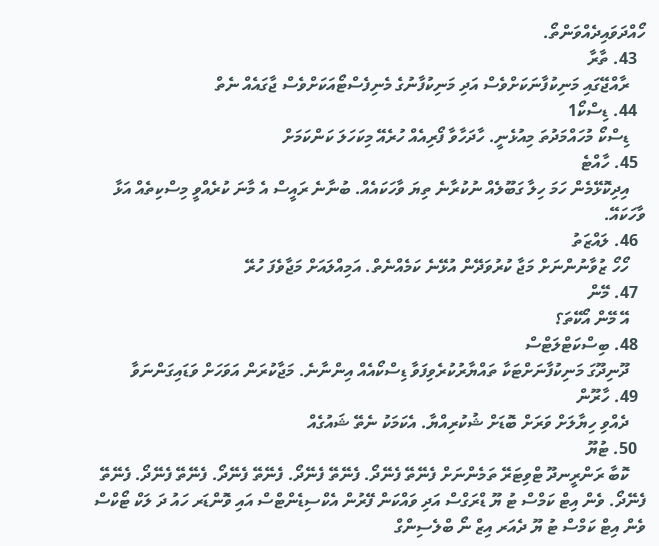ހޯއްދަވައިދެއްވަންތޯ.
  43. ތާރާ
    ރާއްޖޭގައި މަނިކުފާނަކަށްވެސް އަދި މަނިކުފާނުގެ މެނިފެސްޓޯއަކަށްވެސް ޖާގައެއް ނެތް
  44. ޑިސްކޯ1
    ޑިސްކޯ މުހައްމަދުތަ މިއުޅެނީ. ހާދަހާވާ ފޯރިއެއް ހުރެއޭ މިކަހަލަ ކަންކަމަށް
  45. ހާއްޓެ
    އިދިކޮޅޭމެން ހަމަ ހިލާ ގަބޫލެއް ނުކުރާނެ ތިޔަ ވާހަކައެއް. ބުނާނެ ރައީސް އެ މާނަ ކުރެއްވީ މިސްކިތެއް އަޅާ ވާހަކައޭ.
  46. ލައްޒަތު
    ހޯހޯ ޒުވާނުންނަށް މަޖާ ކުރުވަދޭން އުޅޭނެ ކަމެއްނެތް. އަމިއްލައަށް މަޖާވެފަ ހުރޭ
  47. މޭން
    އޭ މޭން އޯކޭތަ؟
  48. ބިސްކަޓްލަޓްސް
    ދޫނިދޫގަ މަނިކުފާނަށްޓަކާ ތައްޔާރުކުރެވިފަވާ ޑިސްކޯއެއް އިންނާނެ. މަޖާކުރަން އަވަހަށް ވަޑައިގަންނަވާ
  49. ހާރޫން
    ދެއްވި ހިޔާލަށް ވަރަށް ބޮޑަށް ޝުކުރިއްޔާ. އެކަމަކު ނެތޭ ޝައުގެއް
  50. ޓުޔޫ
    ކޮބާ ރަންރީނދޫ ޓްވިޓަރޭ ތަމެންނަށް ފެނޭތޭ ފެނޭދޯ. ފެނޭތޭ ފެނޭދޯ. ފެނޭތޭ ފެނޭދޯ. ފެނޭތޭ ފެނޭދޯ. ފެނޭތޭ ފެނޭދޯ. ވެން އިޓް ކަމްސް ޓު ޔޫ ޑްރަގްސް އަދި ވައްކަން ފޭރުން އެކްސިޑެންޓްސް އައި ވޮންޑަރ ހައު ދަ ލަކް ޓޯކްސް ވެން އިޓް ކަމްސް ޓު ޔޫ ދެއަރ އިޒް ނޯ ބްލެސިންގް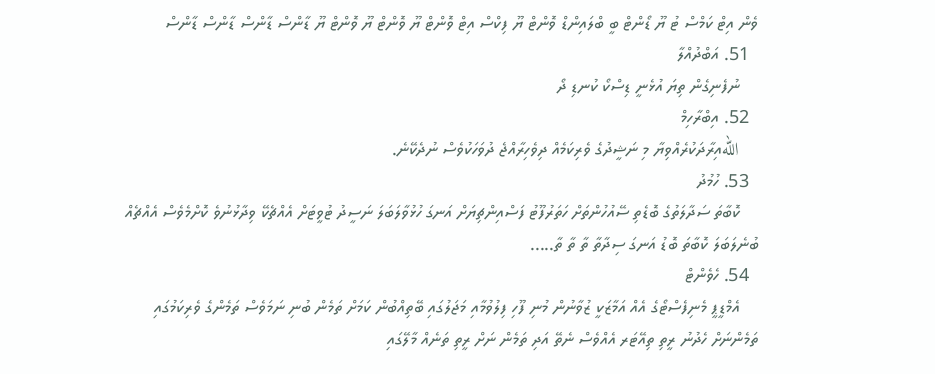ވެން އިޓް ކަމްސް ޓު ޔޫ ޑޯންޓް ބީ ބްލައިންޑް ވޮންޓް ޔޫ ފިކްސް އިޓް ވޮންޓް ޔޫ ވޮންޓް ޔޫ ވޮންޓް ޔޫ ޑާންސް ޑާންސް ޑާންސް ޑާންސް
  51. އަބްދުއްލާ
    ނުފެނިގެން ތިޔަ އުޅެނީ ޑިސްކޯ ކުނޑި ދޯ
  52. އިބްރާހިމް
    اللهއިރާދަކުރެއްވިޔާ މި ނަޝީދުގެ ވެރިކަމެއް ދިވެހިރާއްޖެ ދުވަހަކުވެސް ނުދެކޭނެ.
  53. ހުމުދު
    ކޮބާތަ ސަދާލަތުގެ ބޮޑެތި ސޭއުހުންތަށް ހަތަރުފޫޓު ފަސްއިންޗިޔަށް އަނގަ ހުޅުވާލަބަލަ ނަސީދު ޓުވީޓަށް އެއްޗެކޭ ވިދާޅުނުވެ ކޮށްމެވެސް އެއްޗެއް ބުނެލަބަލަ ކޮބާތަ ބޮޑު އަނގަ ސިދާތާ ތާ ތާ ތާ.....
  54. ހެވެންޓް
    އެމްޑީޕީ މެނިފެސްޓޯގެ އެއް އަމާޒަކީ ޒުވާނުން މުނި ފޫހި ފިލުވުމާއި މަޖަލުގައި ބޭތިއްބުން ކަމަށް ތަމެން ބުނި ނަމަވެސް ތަމެންގެ ވެރިކަމުގައި ތަމެންނަށް ހެދުނު ރީތި ތިއޭޓަރ އެއްވެސް ނެތޭ އަދި ތަމެން ނަށް ރީތި ތަނެއް މާލޭގައި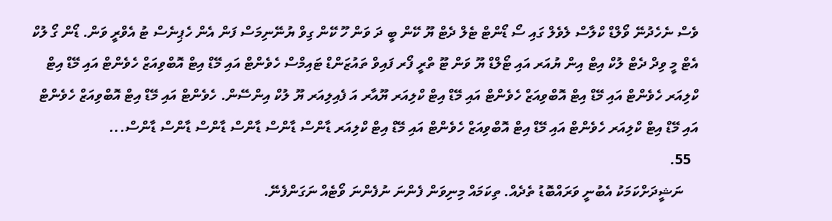ވެސް ނެހެދުނޭ ވޯލްޑް ކްލާސް ލެވެލް ގައި ސޯ ޑޯންޓް ޓެލް ދެޓް ޔޫ ކޭން ބީ ދަ ވަން ހޫ ކޭން ގިވް ޔުނޭނިމަސް ފަން އެން ހެޕިނެސް ޓު އެވްރީ ވަން. ޑޯން ގޯ ލުކް އެޓް މީ ވިދް ދެޓް ލުކް އިޓް އިން ޔުއަރ އައި ޓޯލްޑް ޔޫ ވަން ޓޫ ތްރީ ފޯރ ފައިވް ތައުޒަންޑް ޓައިމްސް ހެވެންޓް އައި މޭޑް އިޓް އޮބްވިއަޒް ހެވެންޓް އައި މޭޑް އިޓް ކްލިއަރ ހެވެންޓް އައި މޭޑް އިޓް އޮބްވިއަޒް ހެވެންޓް އައި މޭޑް އިޓް ކްލިއަރ ޔޫއާރ އަ ފެއިލިއަރ ޔޫ ލުކް އިންސޭން. ހެވެންޓް އައި މޭޑް އިޓް އޮބްވިއަޒް ހެވެންޓް އައި މޭޑް އިޓް ކްލިއަރ ހެވެންޓް އައި މޭޑް އިޓް އޮބްވިއަޒް ހެވެންޓް އައި މޭޑް އިޓް ކްލިއަރ ޑާންސް ޑާންސް ޑާންސް ޑާންސް ޑާންސް ޑާންސް...
  55.
    ނަޝީދަށްކަމަކު އެބުނީ ވަރައްބޮޑު ތެދެއް. ތިކަމައް މިނިވަން ފެންނަ ނުފެންނަ ވޯޓެއް ނަގަންފެނޭ.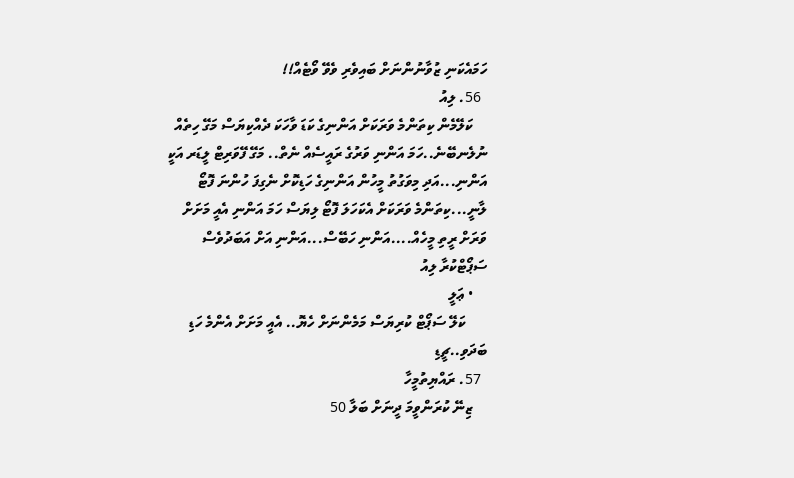ހަމައެކަނި ޒުވާނުންނަށް ބައިވެރި ވެވޭ ވޯޓެއް!!
  56. ލިއު
    ކަލޭމެން ކިތަންމެ ވަރަކަށް އަންނިގެ ކަޑަ ވާހަކަ ދެއްކިޔަސް މަގޭ ހިތެއް ނުލެނބޭނެ..ހަމަ އަންނި ވަރުގެ ރައީސެއް ނެތް.. މަގޭ ފޭވަރިޓް ލީޑަރ އަކީ އަންނި...އަދި މިވަގުތު މީހުން އަންނިގެ ހަޑިކޮށް ނެގިފަ ހުންނަ ފޮޓޯ ލާނީ...ކިތަންމެ ވަރަކަށް އެކަހަލަ ފޮޓޯ ލިޔަސް ހަމަ އަންނި އެއީ މަށަށް ވަރަށް ރީތި މީހެއް....އަންނި ހަބޭސް...އަންނި އަށް އަބަދުވެސް ސަޕޯޓްކުރާ ލިއު
    • ޢަލީ
      ކަލޭ ސަޕޯޓް ކުރިޔަސް މަމެންނަށް ހެޔޮ.. އެއީ މަށަށް އެންމެ ހަޑި ބަދަވި..ޗީޑި
  57. ރައްޔިތުމީހާ
    ޒިނޭ ކުރަންވީމަ ދީނަށް ބަލާ 50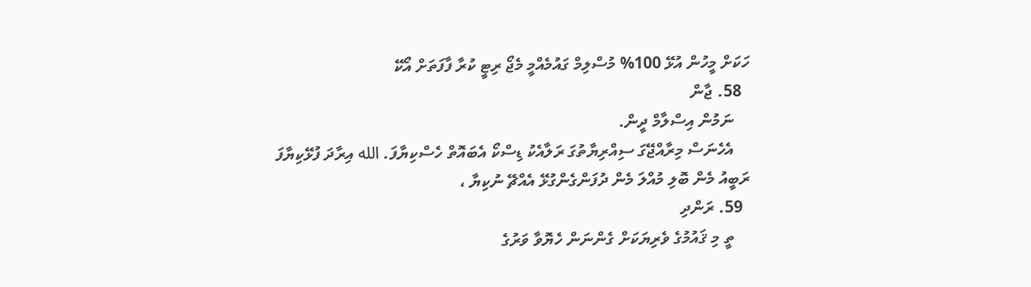ހަކަށް މީހުން އުޅޭ 100% މުސްލިމް ގައުމެއްމީ މެޖޯ ރިޓީ ކުރާ ފާފަތަށް އޯކޭ
  58. ޖާން
    ނަމުން އިސްލާމް ދީން.
    އެހެނަސް މިރާއްޖޭގަ ސިއްރިޔާތުގަ ރަލާއެކު ޑިސްކޯ އެބައޮތް ހެސްކިޔާފަ. الله އިރާދަ ފުޅޭކިޔާފަ ރަބީއު މެން ބޮލި މުއްލަ މެން ދުފަންގެންގުޅޭ އެއްޗޭ ނުކިޔާ ،
  59. ރަންދި
    ތީ މި ޤައުމުގެ ވެރިޔަކަށް ގެންނަން ހެޔޮވާ ވަރުގެ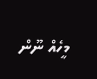މީހެއް ނޫން